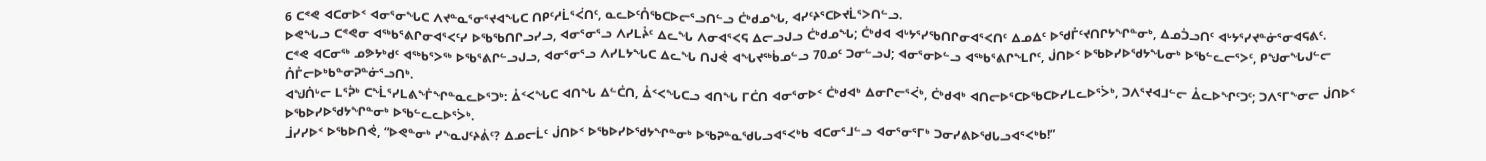6 ᑕᕝᕙ ᐊᑕᓂᐅᑉ ᐊᓂᕐᓂᖓᑕ ᐱᔪᓐᓇᕐᓂᕐᔪᐊᖓᑕ ᑎᑭᑦᓱᒫᕐᐹᑎᑦ, ᓇᓚᐅᑦᑍᖃᑕᐅᓕᕐᓗᑎᓪᓗ ᑖᒃᑯᓄᖓ, ᐊᓯᑦᔨᕐᑕᐅᔪᒫᕐᐳᑎᓪᓗ.
ᐅᕙᖓᓗ ᑕᕝᕙᓂ ᐊᖅᑲᕐᕕᒋᓂᐊᕐᐸᑦᓯ ᐅᖃᖃᑎᒋᓗᓯᓗ, ᐊᓂᕐᓂᕐᓗ ᐱᓯᒪᔧᑦ ᐃᓚᖓ ᐱᓂᐊᕐᐸᕋ ᐃᓕᓗᒍᓗ ᑖᒃᑯᓄᖓ; ᑖᒃᑯᐊ ᐊᒡᔭᕐᓯᖃᑎᒋᓂᐊᕐᐸᑎᑦ ᐃᓄᐃᑦ ᐅᖁᒤᑦᔪᑎᒋᔭᖏᓐᓂᒃ, ᐃᓄᑑᓗᑎᑦ ᐊᒡᔭᕐᓯᔪᓐᓃᕐᓂᐊᕋᕕᑦ.
ᑕᕝᕙ ᐊᑕᓂᖅ ᓄᕗᔭᒃᑯᑦ ᐊᖅᑲᕐᐳᖅ ᐅᖃᕐᕕᒋᓪᓗᒍᓗ, ᐊᓂᕐᓂᕐᓗ ᐱᓯᒪᔭᖓᑕ ᐃᓚᖓ ᑎᒍᕚ ᐊᖓᔪᖅᑳᓄᓪᓗ 70ᓄᑦ ᑐᓂᓪᓗᒍ; ᐊᓂᕐᓂᐅᓪᓗ ᐊᖅᑲᕐᕕᒋᖕᒪᒋᑦ, ᒎᑎᐅᑉ ᐅᖃᐅᓯᐅᖁᔭᖓᓂᒃ ᐅᖃᓪᓚᓕᕐᐳᑦ, ᑭᖑᓂᖓᒍᓪᓕ ᑍᒤᓕᐅᒃᑲᓐᓂᕈᓐᓃᕐᓗᑎᒃ.
ᐊᖑᑏᒡᓕ ᒪᕐᕉᒃ ᑕᖕᒫᕐᓯᒪᕕᖕᒦᖏᓐᓇᓚᐅᕐᑐᒃ: ᐂᑉᐸᖓᑕ ᐊᑎᖓ ᐃᓪᑖᑎ, ᐂᑉᐸᖓᑕᓗ ᐊᑎᖓ ᒥᑖᑎ ᐊᓂᕐᓂᐅᑉ ᑖᒃᑯᐊᒃ ᐃᓂᒋᓕᕐᐹᒃ, ᑖᒃᑯᐊᒃ ᐊᑎᓕᐅᕐᑕᐅᖃᑕᐅᓯᒪᓚᐅᕐᐴᒃ, ᑐᐱᕐᔪᐊᒧᓪᓕ ᐂᓚᐅᖏᑦᑐᑦ; ᑐᐱᕐᒥᖕᓂᓕ ᒎᑎᐅᑉ ᐅᖃᐅᓯᐅᖁᔭᖏᓐᓂᒃ ᐅᖃᓪᓚᓚᐅᕐᐴᒃ.
ᒨᓯᓯᐅᑉ ᐅᖃᐅᑎᕚ, “ᐅᕙᓐᓂᒃ ᓯᖕᓇᒍᑦᔨᕖᑦ? ᐃᓄᓕᒫᑦ ᒎᑎᐅᑉ ᐅᖃᐅᓯᐅᖁᔭᖏᓐᓂᒃ ᐅᖃᕈᓐᓇᖁᒐᓗᐊᕐᐸᒃᑲ ᐊᑕᓂᕐᒧᓪᓗ ᐊᓂᕐᓂᕐᒥᒃ ᑐᓂᓯᕕᐅᖁᒐᓗᐊᕐᐸᒃᑲ!”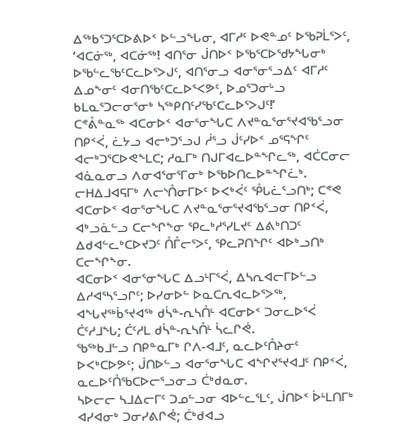ᐃᖅᑲᕐᑐᕐᑕᐅᕕᐅᑉ ᐅᓪᓗᖓᓂ, ᐊᒥᓱᑦ ᐅᕙᓐᓄᑦ ᐅᖃᕈᒫᕐᐳᑦ, ‘ᐊᑕᓃᖅ, ᐊᑕᓃᖅ! ᐊᑎᕐᓂ ᒎᑎᐅᑉ ᐅᖃᕐᑕᐅᖁᔭᖓᓂᒃ ᐅᖃᓪᓚᖃᑦᑕᓚᐅᕐᐳᒍᑦ, ᐊᑎᕐᓂᓗ ᐊᓂᕐᓂᕐᓗᐃᑦ ᐊᒥᓱᑦ ᐃᓄᖕᓂᑦ ᐊᓂᑎᖃᑦᑕᓚᐅᕐᐸᕗᑦ, ᐅᓄᕐᑐᓂᒡᓗ ᑲᒪᓇᕐᑐᓕᓂᕐᓂᒃ ᓴᖅᑭᑎᑦᓯᖃᑦᑕᓚᐅᕐᐳᒍᑦ!’
ᑕᕝᕔᓐᓇᖅ ᐊᑕᓂᐅᑉ ᐊᓂᕐᓂᖓᑕ ᐱᔪᓐᓇᕐᓂᕐᔪᐊᖃᕐᓗᓂ ᑎᑭᑉᐹ, ᓛᔭᓗ ᐊᓕᒃᑐᕐᓗᒍ ᓲᕐᓗ ᒎᑦᓯᐅᑉ ᓄᕐᕋᖏᑦ ᐊᓕᒃᑐᕐᑕᐅᕙᖕᒪᑕ; ᓱᓇᒥᒃ ᑎᒍᒥᐊᓚᐅᓐᖏᓚᖅ, ᐊᑖᑕᓂᓕ ᐊᓈᓇᓂᓗ ᐱᓂᐊᕐᓂᕐᒥᓂᒃ ᐅᖃᐅᑎᓚᐅᓐᖏᓛᒃ.
ᓕᕼᐃᒧᐊᕋᒥᒃ ᐱᓕᔅᑍᓂᒥᐅᑦ ᐅᐸᒃᐹᑦ ᕾᒐᓛᕐᓗᑎᒃ; ᑕᕝᕙ ᐊᑕᓂᐅᑉ ᐊᓂᕐᓂᖓᑕ ᐱᔪᓐᓇᕐᓂᕐᔪᐊᖃᕐᓗᓂ ᑎᑭᑉᐹ, ᐊᒃᓗᓈᓪᓗ ᑕᓕᖏᖕᓂ ᕿᓚᒃᓱᕐᓯᒪᔪᑦ ᐃᕕᒃᑎᑐᑦ ᐃᑯᐊᓪᓚᒃᑕᐅᔪᑐᑦ ᑍᒤᓕᕐᐳᑦ, ᕿᓚᕈᑎᖏᑦ ᐊᐅᒃᓗᑎᒃ ᑕᓕᖏᖕᓂ.
ᐊᑕᓂᐅᑉ ᐊᓂᕐᓂᖓᑕ ᐃᓗᒻᒥᕐᐹ, ᐃᓴᕆᐊᓕᒥᐅᓪᓗ ᐃᓱᐊᕐᓴᕐᓗᒋᑦ; ᐅᓯᓂᐅᓪ ᐅᓇᑕᕆᐊᓚᐅᕐᐳᖅ, ᐊᖓᔪᖅᑳᕐᔪᐊᖅ ᑯᓵᓐ-ᕆᓴᑍᒻ ᐊᑕᓂᐅᑉ ᑐᓂᓚᐅᕐᐹ ᑖᑦᓱᒧᖓ; ᑖᑦᓱᒪ ᑯᓵᓐ-ᕆᓴᑍᒻ ᓵᓚᒋᕚ.
ᖃᖅᑲᒧᓪᓗ ᑎᑭᓐᓇᒥᒃ ᒋᐱ-ᐊᒧᑦ, ᓇᓚᐅᑦᑍᔨᓂᑦ ᐅᐸᒃᑕᐅᕗᑦ; ᒎᑎᐅᓪᓗ ᐊᓂᕐᓂᖓᑕ ᐊᖏᔪᕐᔪᐊᒧᑦ ᑎᑭᑉᐹ, ᓇᓚᐅᑦᑍᖃᑕᐅᓕᕐᓗᓂᓗ ᑖᒃᑯᓇᓂ.
ᓴᐅᓕᓕ ᓴᒧᐃᓕᒥᑦ ᑐᓄᓪᓗᓂ ᐊᐅᓪᓚᕐᒪᑦ, ᒎᑎᐅᑉ ᐆᒻᒪᑎᒥᒃ ᐊᓯᐊᓂᒃ ᑐᓂᓯᕕᒋᕚ; ᑖᒃᑯᐊᓗ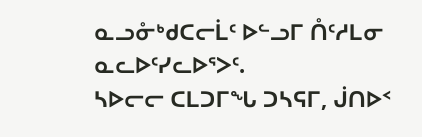ᓇᓗᓁᒃᑯᑕᓕᒫᑦ ᐅᓪᓗᒥ ᑍᑦᓱᒪᓂ ᓇᓚᐅᑦᓯᓚᐅᕐᐳᑦ.
ᓴᐅᓕᓕ ᑕᒪᑐᒥᖓ ᑐᓴᕋᒥ, ᒎᑎᐅᑉ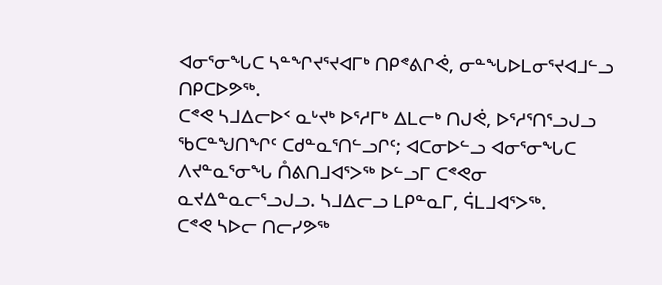ᐊᓂᕐᓂᖓᑕ ᓴᓐᖏᔪᕐᔪᐊᒥᒃ ᑎᑭᕝᕕᒋᕚ, ᓂᓐᖓᐅᒪᓂᕐᔪᐊᒧᓪᓗ ᑎᑭᑕᐅᕗᖅ.
ᑕᕝᕙ ᓴᒧᐃᓕᐅᑉ ᓇᒡᔪᒃ ᐅᕐᓱᒥᒃ ᐃᒪᓕᒃ ᑎᒍᕚ, ᐅᕐᓱᕐᑎᕐᓗᒍᓗ ᖃᑕᓐᖑᑎᖏᑦ ᑕᑯᓐᓇᕐᑎᓪᓗᒋᑦ; ᐊᑕᓂᐅᓪᓗ ᐊᓂᕐᓂᖓᑕ ᐱᔪᓐᓇᕐᓂᖓ ᑍᕕᑎᒧᐊᕐᐳᖅ ᐅᓪᓗᒥ ᑕᕝᕙᓂ ᓇᔪᐃᓐᓇᓕᕐᓗᒍᓗ. ᓴᒧᐃᓕᓗ ᒪᑭᓐᓇᒥ, ᕌᒪᒧᐊᕐᐳᖅ.
ᑕᕝᕙ ᓴᐅᓕ ᑎᓕᓯᕗᖅ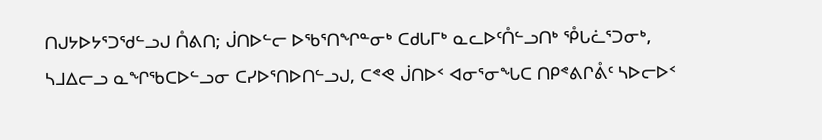ᑎᒍᔭᐅᔭᕐᑐᖁᓪᓗᒍ ᑍᕕᑎ; ᒎᑎᐅᓪᓕ ᐅᖃᕐᑎᖏᓐᓂᒃ ᑕᑯᒐᒥᒃ ᓇᓚᐅᑦᑍᓪᓗᑎᒃ ᕾᒐᓛᕐᑐᓂᒃ, ᓴᒧᐃᓕᓗ ᓇᖏᖃᑕᐅᓪᓗᓂ ᑕᓯᐅᕐᑎᐅᑎᓪᓗᒍ, ᑕᕝᕙ ᒎᑎᐅᑉ ᐊᓂᕐᓂᖓᑕ ᑎᑭᕝᕕᒋᕔᑦ ᓴᐅᓕᐅᑉ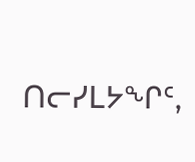ᑎᓕᓯᒪᔭᖏᑦ,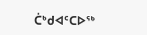ᑖᒃᑯᐊᑦᑕᐅᖅ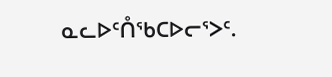ᓇᓚᐅᑦᑍᖃᑕᐅᓕᕐᐳᑦ.